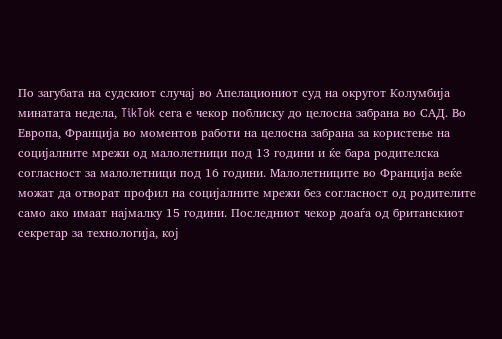По загубата на судскиот случај во Апелациониот суд на округот Колумбија минатата недела, TikTok сега е чекор поблиску до целосна забрана во САД. Во Европа, Франција во моментов работи на целосна забрана за користење на социјалните мрежи од малолетници под 13 години и ќе бара родителска согласност за малолетници под 16 години. Малолетниците во Франција веќе можат да отворат профил на социјалните мрежи без согласност од родителите само ако имаат најмалку 15 години. Последниот чекор доаѓа од британскиот секретар за технологија, кој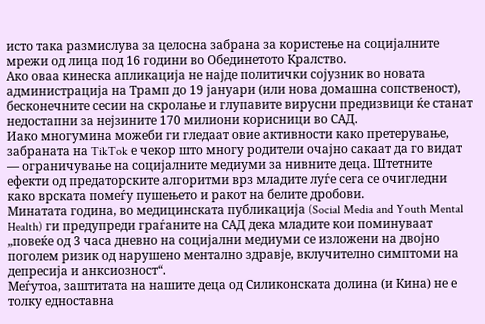исто така размислува за целосна забрана за користење на социјалните мрежи од лица под 16 години во Обединетото Кралство.
Ако оваа кинеска апликација не најде политички сојузник во новата администрација на Трамп до 19 јануари (или нова домашна сопственост), бесконечните сесии на скролање и глупавите вирусни предизвици ќе станат недостапни за нејзините 170 милиони корисници во САД.
Иако многумина можеби ги гледаат овие активности како претерување, забраната на TikTok е чекор што многу родители очајно сакаат да го видат — ограничување на социјалните медиуми за нивните деца. Штетните ефекти од предаторските алгоритми врз младите луѓе сега се очигледни како врската помеѓу пушењето и ракот на белите дробови.
Минатата година, во медицинската публикација (Social Media and Youth Mental Health) ги предупреди граѓаните на САД дека младите кои поминуваат „повеќе од 3 часа дневно на социјални медиуми се изложени на двојно поголем ризик од нарушено ментално здравје, вклучително симптоми на депресија и анксиозност“.
Меѓутоа, заштитата на нашите деца од Силиконската долина (и Кина) не е толку едноставна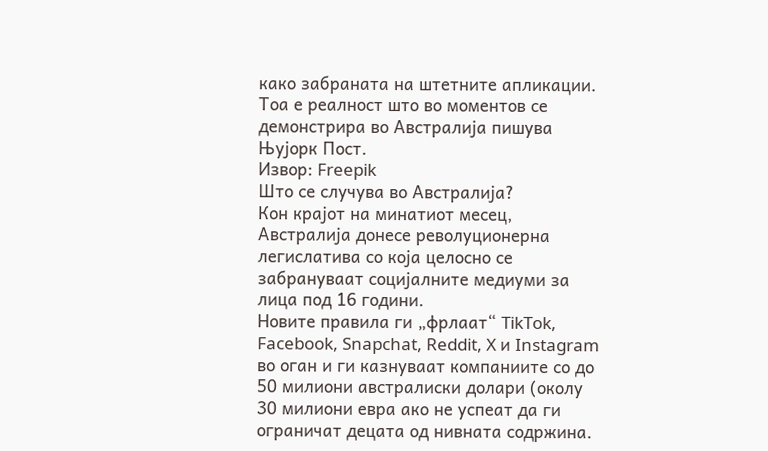како забраната на штетните апликации. Тоа е реалност што во моментов се демонстрира во Австралија пишува Њујорк Пост.
Извор: Freepik
Што се случува во Австралија?
Кон крајот на минатиот месец, Австралија донесе револуционерна легислатива со која целосно се забрануваат социјалните медиуми за лица под 16 години.
Новите правила ги „фрлаат“ TikTok, Facebook, Snapchat, Reddit, X и Instagram во оган и ги казнуваат компаниите со до 50 милиони австралиски долари (околу 30 милиони евра ако не успеат да ги ограничат децата од нивната содржина.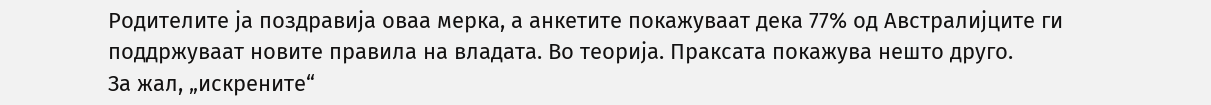Родителите ја поздравија оваа мерка, а анкетите покажуваат дека 77% од Австралијците ги поддржуваат новите правила на владата. Во теорија. Праксата покажува нешто друго.
За жал, „искрените“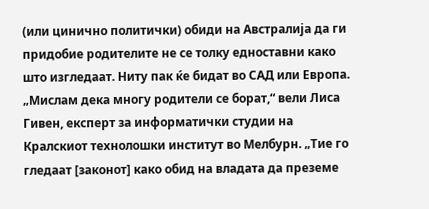(или цинично политички) обиди на Австралија да ги придобие родителите не се толку едноставни како што изгледаат. Ниту пак ќе бидат во САД или Европа.
„Мислам дека многу родители се борат,“ вели Лиса Гивен, експерт за информатички студии на Кралскиот технолошки институт во Мелбурн. „Тие го гледаат [законот] како обид на владата да преземе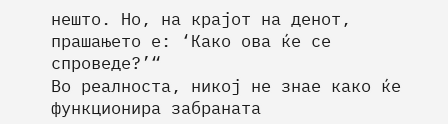нешто. Но, на крајот на денот, прашањето е: ‘Како ова ќе се спроведе?’“
Во реалноста, никој не знае како ќе функционира забраната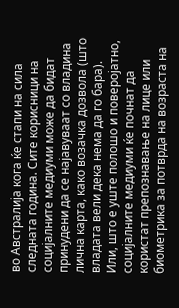во Австралија кога ќе стапи на сила следната година. Сите корисници на социјалните медиуми може да бидат принудени да се најавуваат со владина лична карта, како возачка дозвола (што владата вели дека нема да го бара).
Или, што е уште полошо и поверојатно, социјалните медиуми ќе почнат да користат препознавање на лице или биометрика за потврда на возраста на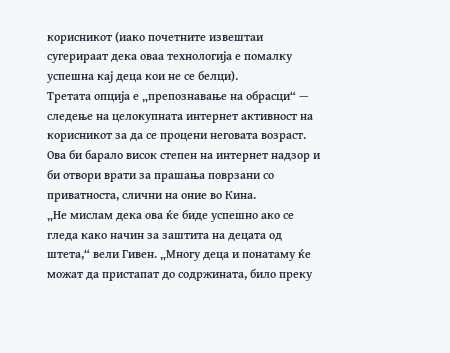корисникот (иако почетните извештаи сугерираат дека оваа технологија е помалку успешна кај деца кои не се белци).
Третата опција е „препознавање на обрасци“ — следење на целокупната интернет активност на корисникот за да се процени неговата возраст. Ова би барало висок степен на интернет надзор и би отвори врати за прашања поврзани со приватноста, слични на оние во Кина.
„Не мислам дека ова ќе биде успешно ако се гледа како начин за заштита на децата од штета,“ вели Гивен. „Многу деца и понатаму ќе можат да пристапат до содржината, било преку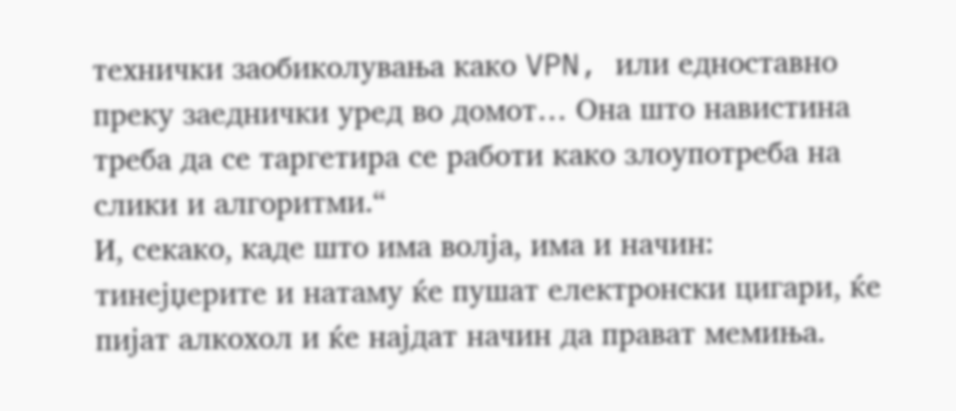технички заобиколувања како VPN, или едноставно преку заеднички уред во домот… Она што навистина треба да се таргетира се работи како злоупотреба на слики и алгоритми.“
И, секако, каде што има волја, има и начин: тинејџерите и натаму ќе пушат електронски цигари, ќе пијат алкохол и ќе најдат начин да прават мемиња.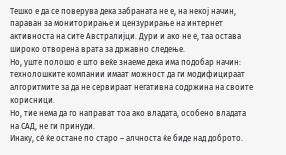Тешко е да се поверува дека забраната не е, на некој начин, параван за мониторирање и цензурирање на интернет активноста на сите Австралијци. Дури и ако не е, таа остава широко отворена врата за државно следење.
Но, уште полошо е што веќе знаеме дека има подобар начин: технолошките компании имаат можност да ги модифицираат алгоритмите за да не сервираат негативна содржина на своите корисници.
Но, тие нема да го направат тоа ако владата, особено владата на САД, не ги принуди.
Инаку, сè ќе остане по старо – алчноста ќе биде над доброто.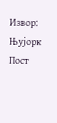Извор: Њујорк Пост